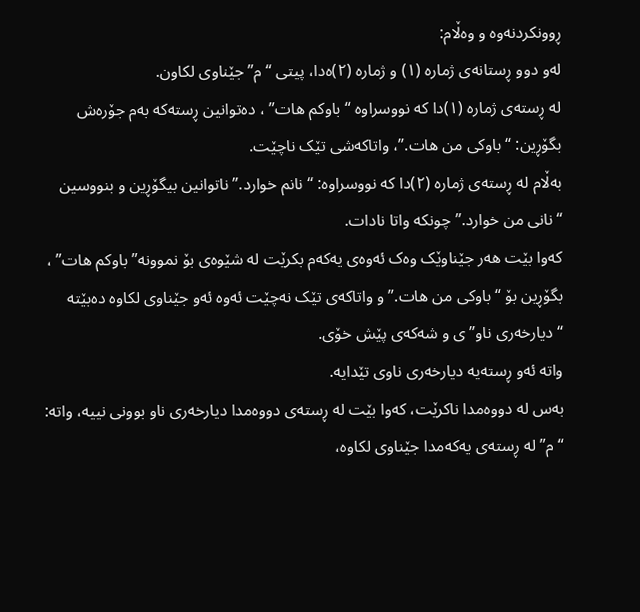ڕوونکردنەوە و وەڵام:
لەو دوو ڕستانەی ژمارە (١) و ژمارە (٢)ەدا، پیتی “م” جێناوی لکاون.
لە ڕستەی ژمارە (١)دا کە نووسراوە “باوکم هات” ، دەتوانین ڕستەکە بەم جۆرەش بگۆڕین: “باوکی من هات.”، واتاکەشی تێک ناچێت.
بەڵام لە ڕستەی ژمارە (٢)دا کە نووسراوە: “نانم خوارد.” ناتوانین بیگۆڕین و بنووسین “نانی من خوارد.” چونکە واتا نادات.
کەوا بێت هەر جێناوێک وەک ئەوەی یەکەم بکرێت لە شێوەی بۆ نموونە” باوکم هات” ، بگۆڕین بۆ “باوکی من هات.” و واتاکەی تێک نەچێت ئەوە ئەو جێناوی لکاوە دەبێتە “دیارخەری ناو”ی و شەکەی پێش خۆی.
واتە ئەو ڕستەیە دیارخەری ناوی تێدایە.
بەس لە دووەمدا ناکرێت، کەوا بێت لە ڕستەی دووەمدا دیارخەری ناو بوونی نییە، واتە:
“م” لە ڕستەی یەکەمدا جێناوی لکاوە،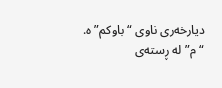دیارخەری ناوی “باوکم”ە.
“م” لە ڕستەی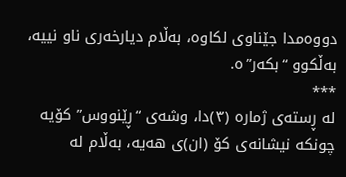دووەمدا جێناوی لکاوە، بەڵام دیارخەری ناو نییە، بەڵکوو “بکەر”ە.
***
لە ڕستەی ژمارە (٣)دا، وشەی “ڕێنووس” کۆیە چونکە نیشانەی کۆ (ان)ی هەیە، بەڵام لە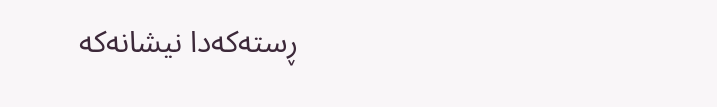ڕستەکەدا نیشانەکە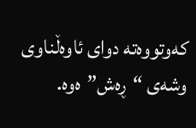کەوتووەتە دوای ئاوەڵناوی وشەی “ڕەش”ەوە.